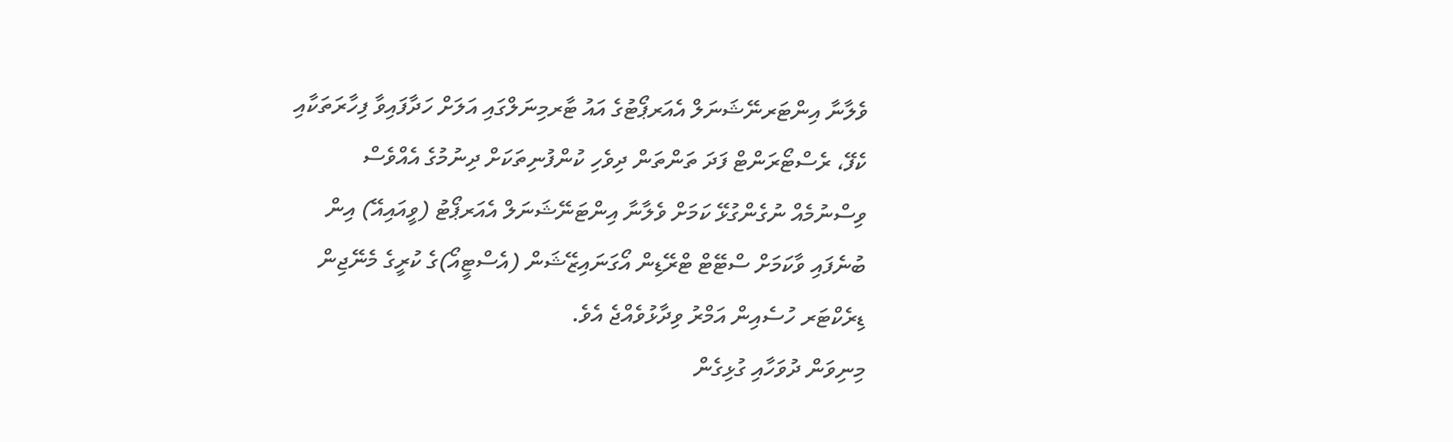ވެލާނާ އިންޓަރނޭޝަނަލް އެއަރޕޯޓުގެ އައު ޓާރމިނަލްގައި އަލަށް ހަދާފައިވާ ފިހާރަތަކާއި ކެފޭ، ރެސްޓޯރަންޓް ފަދަ ތަންތަން ދިވެހި ކުންފުނިތަކަށް ދިނުމުގެ އެއްވެސް ވިސްނުމެއް ނުގެންގުޅޭ ކަމަށް ވެލާނާ އިންޓަނޭޝަނަލް އެއަރޕޯޓު (ވީއައިއޭ) އިން ބުނެފައި ވާކަމަށް ސްޓޭޓް ޓްރޭޑިން އޯގަނައިޒޭޝަން (އެސްޓީއޯ)ގެ ކުރީގެ މެނޭޖިން ޑިރެކްޓަރ ހުސެއިން އަމްރު ވިދާޅުވެއްޖެ އެވެ.
މިނިވަން ދުވަހާއި ގުޅިގެން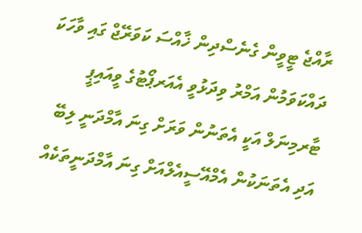ރާއްޖެ ޓީވީން ގެނެސްދިން ޚާއްސަ ކަވަރޭޖް ގައި ވާހަކަ ދައްކަވަމުން އަމްރު ވިދަޅުވީ އެއަރޕޯޓުގެ ވީއައިޕީ ޓާރމިނަލް އަކީ އެތަނުން ވަރަށް ގިނަ އާމްދަނީ ލިބޭ އަދި އެތަނަކުން އެމްއޭސީއެލްއަށް ގިނަ އާމްދަނީތަކެއް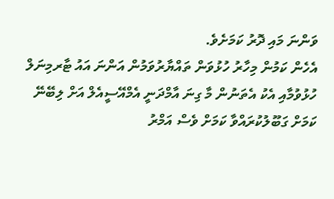ވަންނަ މައި ދޮރު ކަމަށެވެ.
އެހެން ކަމުން މިހާރު ހުޅުވަން ތައްޔާރުވަމުން އަންނަ އައު ޓާރމިނަލް ހުޅުވުމާއި އެކު އެތަނުން މާ ގިނަ އާމްދަނީ އެމްއޭސީއެލް އަށް ލިބޭނޭ ކަމަށް ގަބޫލުކުރައްވާ ކަމަށް ވެސް އަމްރު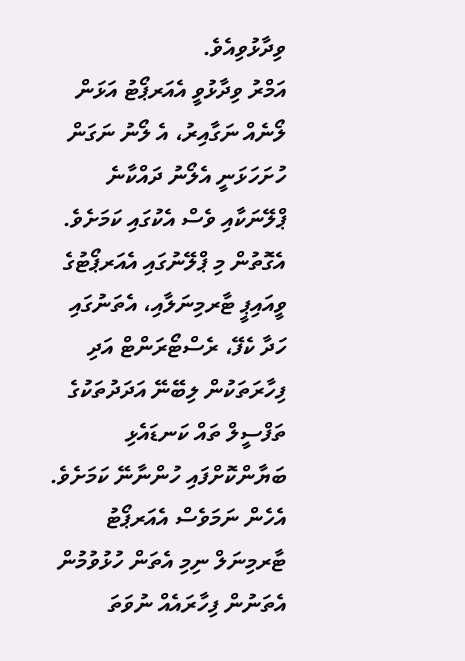ވިދާޅުވިއެވެ.
އަމްރު ވިދާޅުވީ އެއަރޕޯޓު އަޅަން ލޯނެއް ނަގާއިރު، އެ ލޯނު ނަގަން ހުށަހަޅަނީ އެލޯނު ދައްކާނެ ޕްލޭނަކާއި ވެސް އެކުގައި ކަމަށެވެ. އެގޮތުން މި ޕްލޭނުގައި އެއަރޕޯޓުގެ ވީއައިޕީ ޓާރމިނަލާއި، އެތަނުގައި ހަދާ ކެފޭ، ރެސްޓޯރަންޓް އަދި ފިހާރަތަކުން ލިބޭނޭ އަދަދުތަކުގެ ތަފްސީލް ތައް ކަނޑައެޅި ބަޔާންކޮށްފައި ހުންނާނޭ ކަމަށެވެ.
އެހެން ނަމަވެސް އެއަރޕޯޓު ޓާރމިނަލް ނިމި އެތަން ހުޅުވުމުން އެތަނުން ފިހާރައެއް ނުވަތަ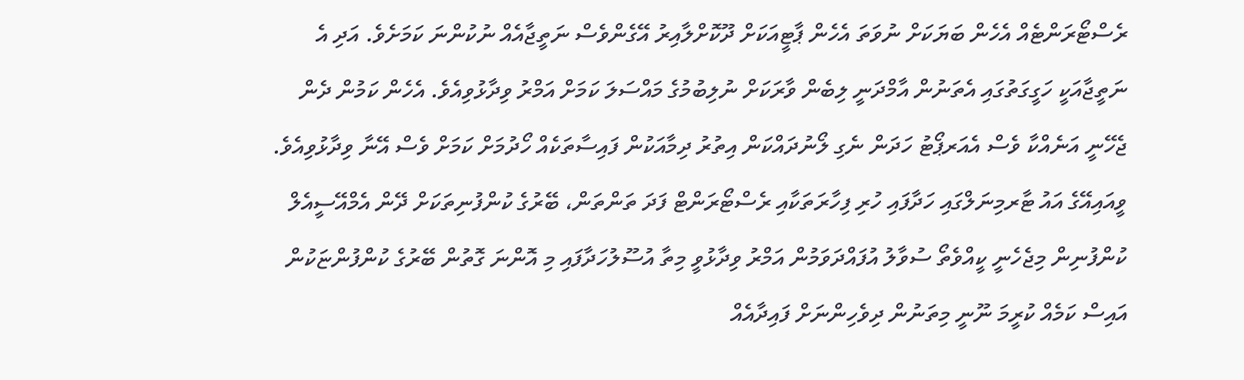ރެސްޓޯރަންޓެއް އެހެން ބަޔަކަށް ނުވަތަ އެހެން ޕާޓީއަކަށް ދޫކޮށްލާއިރު އޭގެންވެސް ނަތީޖާއެއް ނުކުންނަ ކަމަށެވެ. އަދި އެ ނަތީޖާއަކީ ހަގީގަތުގައި އެތަނުން އާމްދަނީ ލިބެން ވާރަކަށް ނުލިބުމުގެ މައްސަލަ ކަމަށް އަމްރު ވިދާޅުވިއެވެ. އެހެން ކަމުން ދެން ޖެހޭނީ އަނެއްކާ ވެސް އެއަރޕޯޓު ހަދަން ނެގި ލޯނުދައްކަން އިތުރު ދިމާއަކުން ފައިސާތަކެއް ހޯދުމަށް ކަމަށް ވެސް އޭނާ ވިދާޅުވިއެވެ.
ވީއައިއޭގެ އައު ޓާރމިނަލްގައި ހަދާފައި ހުރި ފިހާރަތަކާއި ރެސްޓޯރަންޓް ފަދަ ތަންތަން، ބޭރުގެ ކުންފުނިތަކަށް ދޭން އެމްއޭސީއެލް ކުންފުނިން މިޖެހެނީ ކީއްވެތޯ ސުވާލު އުފައްދަވަމުން އަމްރު ވިދާޅުވީ މިތާ އުސޫލުހަދާފައި މި އޮންނަ ގޮތުން ބޭރުގެ ކުންފުންޏަކުން އައިސް ކަމެއް ކުރީމަ ނޫނީ މިތަނުން ދިވެހިންނަށް ފައިދާއެއް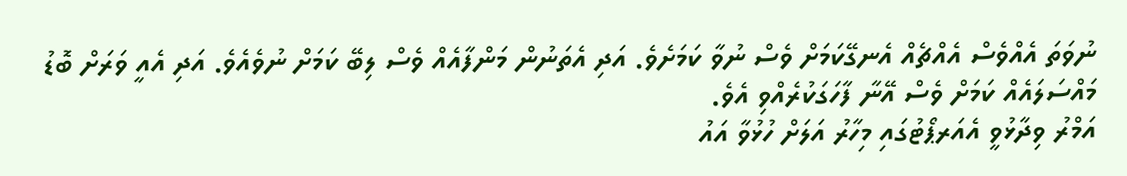ނުވަތަ އެއްވެސް އެއްޗެއް އެނގޭކަމަށް ވެސް ނުވާ ކަމަށެވެ. އަދި އެތަނުން މަންފާއެއް ވެސް ލިބޭ ކަމަށް ނުވެއެވެ. އަދި އެއީ ވަރަށް ބޮޑު މައްސަލައެއް ކަމަށް ވެސް އޭނާ ފާހަގަކުރެއްވި އެވެ.
އަމްރު ވިދާޅުވީ އެއަރޕޯޓުގައި މިހާރު އަލަށް ހުޅުވާ އައު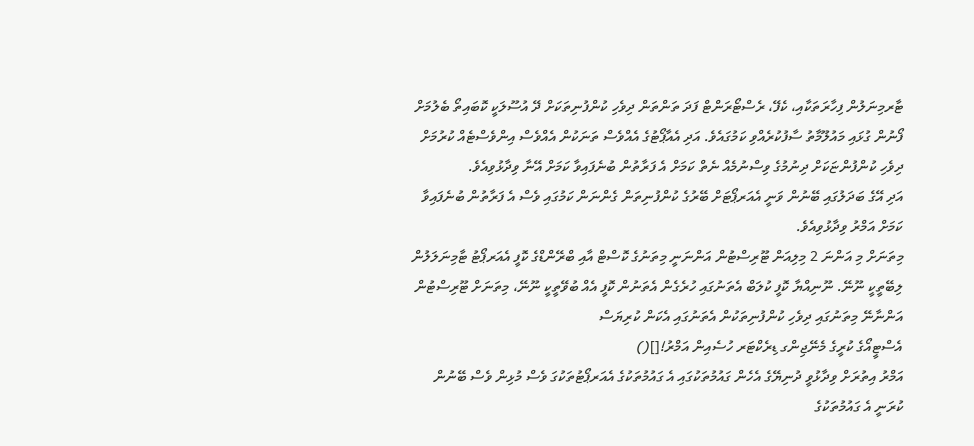ޓާރމިނަލުން ފިހާރަތަކާއި، ކެފޭ، ރެސްޓޯރަންޓް ފަދަ ތަންތަން ދިވެހި ކުންފުނިތަކަށް ދޭ އުސޫލަކީ ކޮބައިތޯ ބެލުމަށް ފޯނުން ގުޅައި މައުލޫމާތު ސާފުކުރެއްވި ކަމުގައެވެ. އަދި އެއާޕޯޓުގެ އެއްވެސް ތަނަކުން އެއްވެސް އިންވެސްޓެއް ކުރުމަށް ދިވެހި ކުންފުންޏަކަށް ދިނުމުގެ ވިސްނުމެއް ނެތް ކަމަށް އެ ފަރާތުން ބުނެފައިވާ ކަމަށް އޭނާ ވިދާޅުވިއެވެ.
އަދި އޭގެ ބަދަލުގައި ބޭނުން ވަނީ އެއަރޕޯޓަށް ބޭރުގެ ކުންފުނިތަން ގެންނަން ކަމުގައި ވެސް އެ ފަރާތުން ބުނެފައިވާ ކަމަށް އަމްރު ވިދާޅުވިއެވެ.
މިތަނަށް މި އަންނަ 2 މިލިއަން ޓޫރިސްޓުން އަންނަނީ މިތަނުގެ ކޮސްޓް އާއި ބްރޭންޑްގެ ކޮފީ އެއަރޕޯޓު ޓާމިނަލަލުން ލިބޭތީކީ ނޫނޭ. ނޫނިއްޔާ ކޮފީ ކުލަބް އެތަނުގައި ހުރެގެން އެތަނުން ކޮފީ އެއް ބުވޭތީކީ ނޫނޭ، މިތަނަށް ޓޫރިސްޓުން އަންނާނޭ މިތަނުގައި ދިވެހި ކުންފުނިތަކުން އެތަނުގައި އެކަން ކުރިޔަސް
އެސްޓީއޯގެ ކުރީގެ މެނޭޖިންގ ޑިރެކްޓަރ ހުސެއިން އަމްރު![]()
އަމްރު އިތުރަށް ވިދާޅުވީ ދުނިޔޭގެ އެހެން ގައުމުތަކުގައި އެ ގައުމުތަކުގެ އެއަރޕޯޓުތަކުގަ ވެސް މުޅިން ވެސް ބޭނުން ކުރަނީ އެ ގައުމުތަކުގެ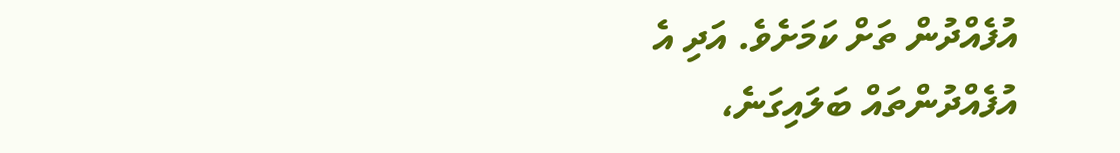އުފެއްދުން ތަށް ކަމަށެވެ. އަދި އެ އުފެއްދުންތައް ބަލައިގަނެ،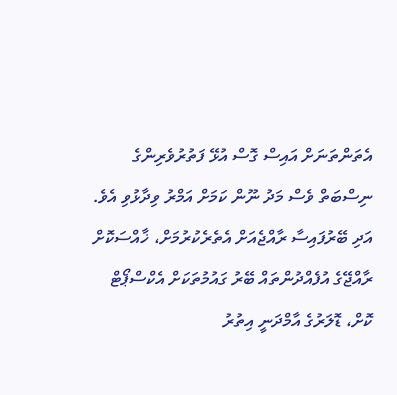އެތަންތަނަށް އައިސް ގޮސް އުޅޭ ފަތުރުވެރިންގެ ނިސްބަތް ވެސް މަދު ނޫން ކަމަށް އަމްރު ވިދާޅުވި އެވެ.
އަދި ބޭރުފައިސާ ރާއްޖެއަށް އެތެރެކުރުމަށް، ޚާއްސަކޮށް ރާއްޖޭގެ އުފެއްދުންތައް ބޭރު ގައުމުތަކަށް އެކްސްޕޯޓް ކޮށް، ޑޮލަރުގެ އާމްދަނީ އިތުރު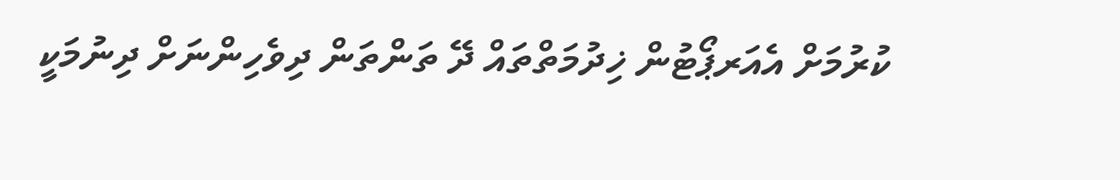ކުރުމަށް އެއަރޕޯޓުން ޚިދުމަތްތައް ދޭ ތަންތަން ދިވެހިންނަށް ދިނުމަކީ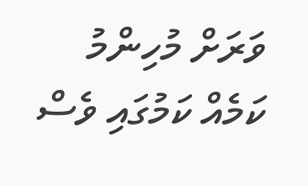ވަރަށް މުހިންމު ކަމެއް ކަމުގައި ވެސް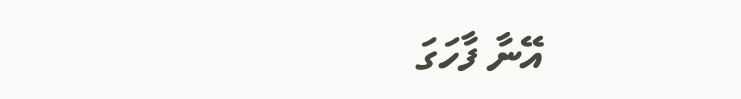އޭނާ ފާހަގަ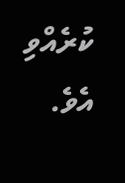ކުރެއްވި އެވެ.